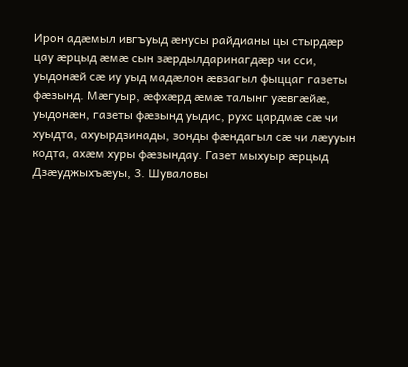Ирон адæмыл ивгъуыд æнусы райдианы цы стырдæр цау æрцыд æмæ сын зæрдылдаринагдæр чи сси, уыдонæй сæ иу уыд мадæлон æвзагыл фыццаг газеты фæзынд. Мæгуыр, æфхæрд æмæ талынг уæвгæйæ, уыдонæн, газеты фæзынд уыдис, рухс цардмæ сæ чи хуыдта, ахуырдзинады, зонды фæндагыл сæ чи лæууын кодта, ахæм хуры фæзындау. Газет мыхуыр æрцыд Дзæуджыхъæуы, 3. Шуваловы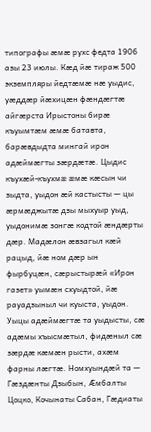типографы æмæ рухс федта 1906 азы 23 июлы. Кæд йæ тираж 500 экземпляры йедтæмæ нæ уыдис, уæддæр йæхицæн фæндæгтæ айгæрста Ирыстоны бирæ къуымтæм æмæ батавта, барæвдыдта мингай ирон адæймæгты зæрдæтæ. Цыдис къухæй-къухмæ æмæ кæсын чи зыдта, уыдон æй кастысты — цы æрмæджытæ дзы мыхуыр уыд, уыдонимæ зонгæ кодтой æндæрты дæр. Мадæлон æвзагыл кæй рацыд, йæ ном дæр ын фырбуцæн, сæрыстырæй «Ирон газет» уымæн схуыдтой, йæ рауадзыныл чи куыста, уыдон. Уыцы адæймæгтæ та уыдысты, сæ адæмы хъысмæтыл, фидæныл сæ зæрдæ кæмæн рысти, ахæм фарны лæгтæ. Номхуындæй та — Гæздæнты Дзыбын, Æмбалты Цоцко, Кочынаты Сабан, Гæдиаты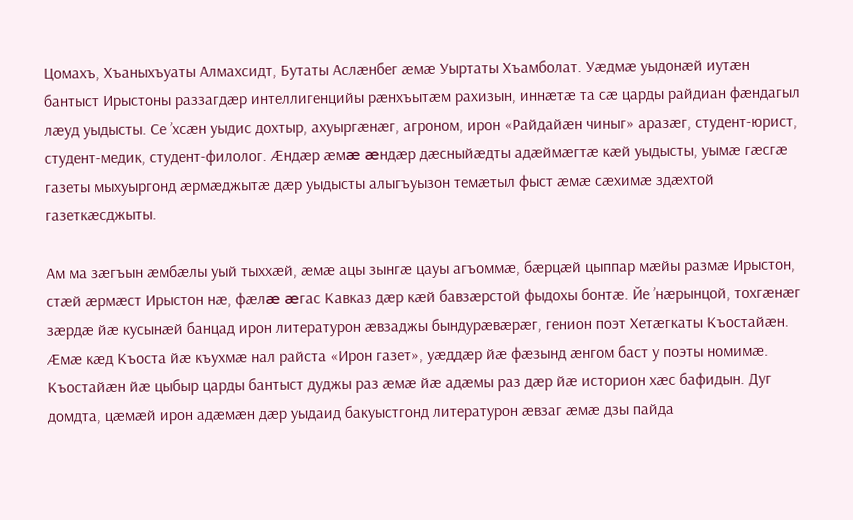Цомахъ, Хъаныхъуаты Алмахсидт, Бутаты Аслæнбег æмæ Уыртаты Хъамболат. Уæдмæ уыдонæй иутæн бантыст Ирыстоны раззагдæр интеллигенцийы рæнхъытæм рахизын, иннæтæ та сæ царды райдиан фæндагыл лæуд уыдысты. Се ’хсæн уыдис дохтыр, ахуыргæнæг, агроном, ирон «Райдайæн чиныг» аразæг, студент-юрист, студент-медик, студент-филолог. Æндæр æмæ æндæр дæсныйæдты адæймæгтæ кæй уыдысты, уымæ гæсгæ газеты мыхуыргонд æрмæджытæ дæр уыдысты алыгъуызон темæтыл фыст æмæ сæхимæ здæхтой газеткæсджыты.

Ам ма зæгъын æмбæлы уый тыххæй, æмæ ацы зынгæ цауы агъоммæ, бæрцæй цыппар мæйы размæ Ирыстон, стæй æрмæст Ирыстон нæ, фæлæ æгас Кавказ дæр кæй бавзæрстой фыдохы бонтæ. Йе ’нæрынцой, тохгæнæг зæрдæ йæ кусынæй банцад ирон литературон æвзаджы бындурæвæрæг, генион поэт Хетæгкаты Къостайæн. Æмæ кæд Къоста йæ къухмæ нал райста «Ирон газет», уæддæр йæ фæзынд æнгом баст у поэты номимæ. Къостайæн йæ цыбыр царды бантыст дуджы раз æмæ йæ адæмы раз дæр йæ историон хæс бафидын. Дуг домдта, цæмæй ирон адæмæн дæр уыдаид бакуыстгонд литературон æвзаг æмæ дзы пайда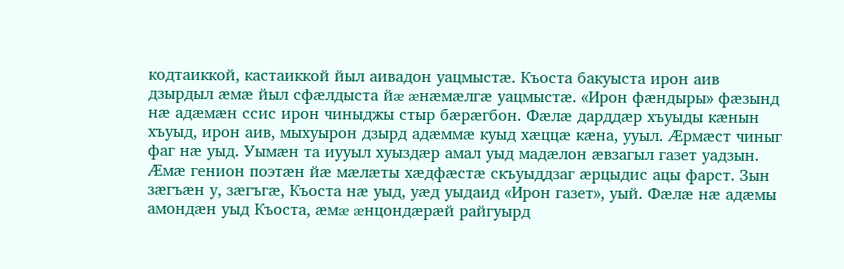кодтаиккой, кастаиккой йыл аивадон уацмыстæ. Къоста бакуыста ирон аив дзырдыл æмæ йыл сфæлдыста йæ æнæмæлгæ уацмыстæ. «Ирон фæндыры» фæзынд нæ адæмæн ссис ирон чиныджы стыр бæрæгбон. Фæлæ дарддæр хъуыды кæнын хъуыд, ирон аив, мыхуырон дзырд адæммæ куыд хæццæ кæна, ууыл. Æрмæст чиныг фаг нæ уыд. Уымæн та иууыл хуыздæр амал уыд мадæлон æвзагыл газет уадзын. Æмæ генион поэтæн йæ мæлæты хæдфæстæ скъуыддзаг æрцыдис ацы фарст. Зын зæгъæн у, зæгъгæ, Къоста нæ уыд, уæд уыдаид «Ирон газет», уый. Фæлæ нæ адæмы амондæн уыд Къоста, æмæ æнцондæрæй райгуырд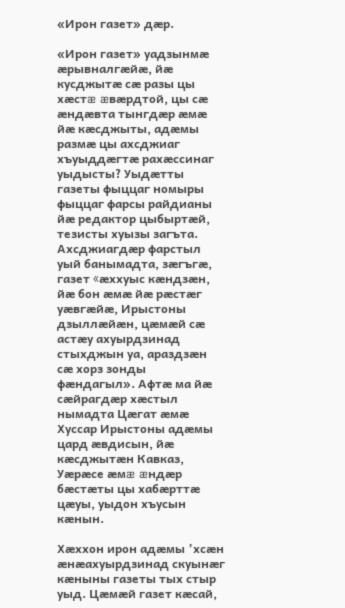«Ирон газет» дæр.

«Ирон газет» уадзынмæ æрывналгæйæ, йæ кусджытæ сæ разы цы хæстæ æвæрдтой, цы сæ æндæвта тынгдæр æмæ йæ кæсджыты, адæмы размæ цы ахсджиаг хъуыддæгтæ рахæссинаг уыдысты? Уыдæтты газеты фыццаг номыры фыццаг фарсы райдианы йæ редактор цыбыртæй, тезисты хуызы загъта. Ахсджиагдæр фарстыл уый банымадта, зæгъгæ, газет «æххуыс кæндзæн, йæ бон æмæ йæ рæстæг уæвгæйæ, Ирыстоны дзыллæйæн, цæмæй сæ астæу ахуырдзинад стыхджын уа, араздзæн сæ хорз зонды фæндагыл». Афтæ ма йæ сæйрагдæр хæстыл нымадта Цæгат æмæ Хуссар Ирыстоны адæмы цард æвдисын, йæ кæсджытæн Кавказ, Уæрæсе æмæ æндæр бæстæты цы хабæрттæ цæуы, уыдон хъусын кæнын.

Хæххон ирон адæмы ’хсæн æнæахуырдзинад скуынæг кæныны газеты тых стыр уыд. Цæмæй газет кæсай,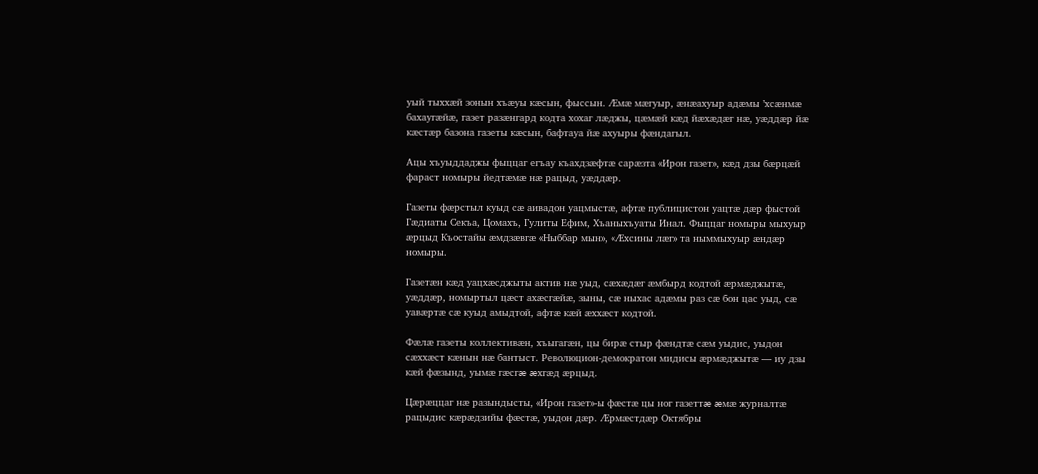уый тыххæй зонын хъæуы кæсын, фыссын. Æмæ мæгуыр, æнæахуыр адæмы ’хсæнмæ бахаугæйæ, газет разæнгард кодта хохаг лæджы, цæмæй кæд йæхæдæг нæ, уæддæр йæ кæстæр базона газеты кæсын, бафтауа йæ ахуыры фæндагыл.

Ацы хъуыддаджы фыццаг егъау къахдзæфтæ сарæзта «Ирон газет», кæд дзы бæрцæй фараст номыры йедтæмæ нæ рацыд, уæддæр.

Газеты фæрстыл куыд сæ аивадон уацмыстæ, афтæ публицистон уацтæ дæр фыстой Гæдиаты Секъа, Цомахъ, Гулиты Ефим, Хъаныхъуаты Инал. Фыццаг номыры мыхуыр æрцыд Къостайы æмдзæвгæ «Ныббар мын», «Æхсины лæг» та ныммыхуыр æндæр номыры.

Газетæн кæд уацхæсджыты актив нæ уыд, сæхæдæг æмбырд кодтой æрмæджытæ, уæддæр, номыртыл цæст ахæсгæйæ, зыны, сæ ныхас адæмы раз сæ бон цас уыд, сæ уавæртæ сæ куыд амыдтой, афтæ кæй æххæст кодтой.

Фæлæ газеты коллективæн, хъыгагæн, цы бирæ стыр фæндтæ сæм уыдис, уыдон сæххæст кæнын нæ бантыст. Революцион-демократон мидисы æрмæджытæ — иу дзы кæй фæзынд, уымæ гæсгæ æхгæд æрцыд.

Цæрæццаг нæ разындысты, «Ирон газет»-ы фæстæ цы ног газеттæ æмæ журналтæ рацыдис кæрæдзийы фæстæ, уыдон дæр. Æрмæстдæр Октябры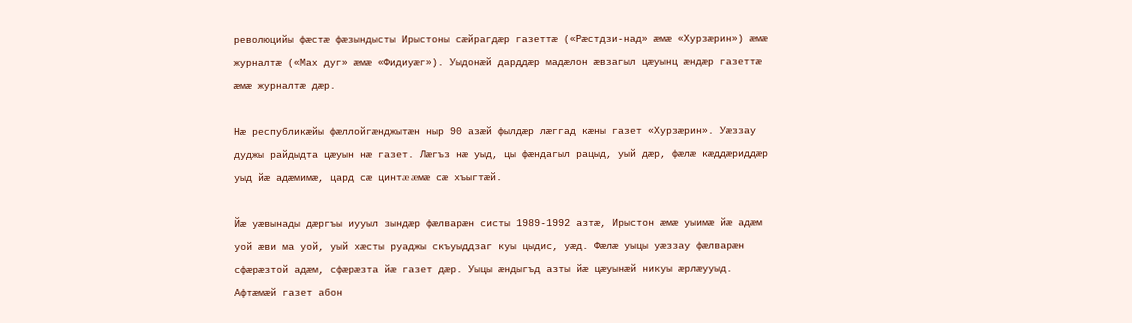революцийы фæстæ фæзындысты Ирыстоны сæйрагдæр газеттæ («Рæстдзи-над» æмæ «Хурзæрин») æмæ журналтæ («Мах дуг» æмæ «Фидиуæг»). Уыдонæй дарддæр мадæлон æвзагыл цæуынц æндæр газеттæ æмæ журналтæ дæр.

Нæ республикæйы фæллойгæнджытæн ныр 90 азæй фылдæр лæггад кæны газет «Хурзæрин». Уæззау дуджы райдыдта цæуын нæ газет. Лæгъз нæ уыд, цы фæндагыл рацыд, уый дæр, фæлæ кæддæриддæр уыд йæ адæмимæ, цард сæ цинтæ æмæ сæ хъыгтæй.

Йæ уæвынады дæргъы иууыл зындæр фæлварæн систы 1989-1992 азтæ, Ирыстон æмæ уыимæ йæ адæм уой æви ма уой, уый хæсты руаджы скъуыддзаг куы цыдис, уæд. Фæлæ уыцы уæззау фæлварæн сфæрæзтой адæм, сфæрæзта йæ газет дæр. Уыцы æндыгъд азты йæ цæуынæй никуы æрлæууыд. Афтæмæй газет абон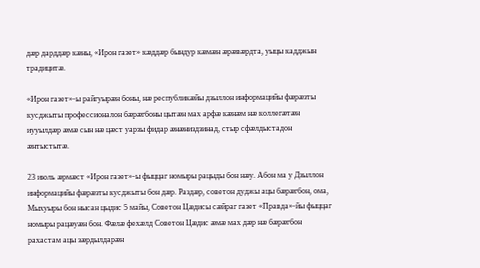дæр дарддæр кæны, «Ирон газет» кæддæр бындур кæмæн æрæвæрдта, уыцы кадджын традицитæ.

«Ирон газет»-ы райгуырæн боны, нæ республикæйы дзыллон информацийы фæрæзты кусджыты профессионалон бæрæгбоны цытæн мах арфæ кæнæм нæ коллегæтæн иууылдæр æмæ сын нæ цæст уарзы фидар æнæниздзинад, стыр сфæлдыстадон æнтыстытæ.

23 июль æрмæст «Ирон газет»-ы фыццаг номыры рацыды бон нæу. Абон ма у Дзыллон информацийы фæрæзты кусджыты бон дæр. Раздæр, советон дуджы ацы бæрæгбон, ома, Мыхуыры бон нысан цыдис 5 майы, Советон Цæдисы сæйраг газет «Правда»-йы фыццаг номыры рацæуæн бон. Фæлæ фехæлд Советон Цæдис æмæ мах дæр нæ бæрæгбон рахастам ацы зæрдылдарæн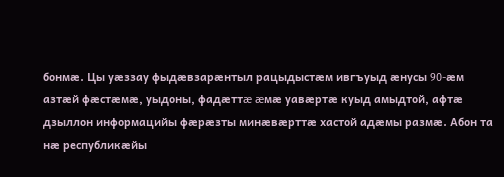бонмæ. Цы уæззау фыдæвзарæнтыл рацыдыстæм ивгъуыд æнусы 90-æм азтæй фæстæмæ, уыдоны, фадæттæ æмæ уавæртæ куыд амыдтой, афтæ дзыллон информацийы фæрæзты минæвæрттæ хастой адæмы размæ. Абон та нæ республикæйы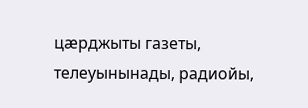цæрджыты газеты, телеуынынады, радиойы,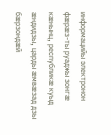информацийы электронон фæрæз-ты руаджы зонгæ кæнынц, республикæ куыд æндидзы, царды æмвæзад дзы бæрзондæй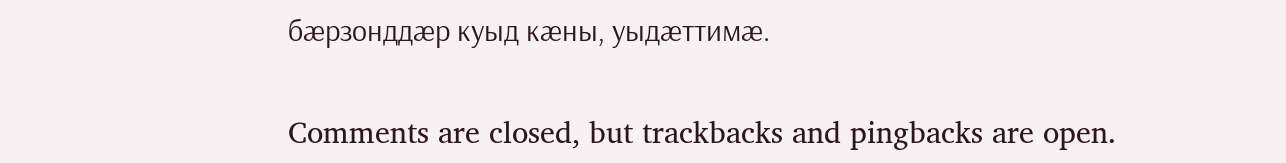бæрзонддæр куыд кæны, уыдæттимæ.

Comments are closed, but trackbacks and pingbacks are open.